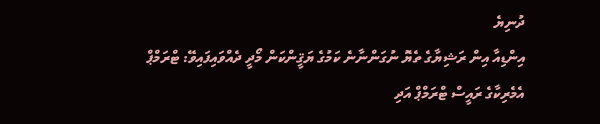ދުނިޔެ
އިންޑިއާ އިން ރަޝިޔާގެ ތެޔޮ ނުގަންނާނެ ކަމުގެ ޔަޤީންކަން މޯދީ ދެއްވައިފައިވޭ: ޓްރަމްޕް
އެމެރިކާގެ ރައީސް ޓްރަމްޕް އަދި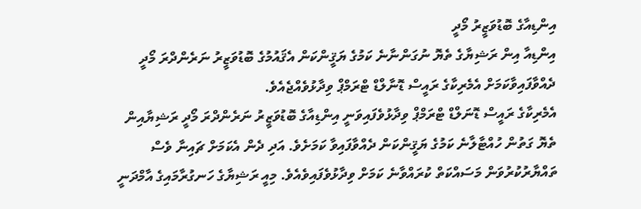އިންޑިއާގެ ބޮޑުވަޒީރު މޯދީ
އިންޑިއާ އިން ރަޝިޔާގެ ތެޔޮ ނުގަންނާނެ ކަމުގެ ޔަޤީންކަން އެޤައުމުގެ ބޮޑުވަޒީރު ނަރެންދްރަ މޯދީ ދެއްވާފައިވާކަމަށް އެމެރިކާގެ ރައީސް ޑޮނާލްޑް ޓްރަމްޕް ވިދާޅުވެއްޖެއެވެ.
އެމެރިކާގެ ރައީސް ޑޮނަލްޑް ޓްރަމްޕް ވިދާޅުވެފައިވަނީ އިންޑިއާގެ ބޮޑުވަޒީރު ނަރެންދްރަ މޯދީ ރަޝިޔާއިން ތެޔޮ ގަތުން ހުއްޓާލާނެ ކަމުގެ ޔަޤީންކަން ދެއްވާފައިވާ ކަމަށެވެ. އަދި ދެން އެކަމަށް ޗައިނާ ވެސް ތައްޔާރުކުރުވަން މަސައްކަތް ކުރައްވާނެ ކަމަށް ވިދާޅުވެފައިވެއެވެ. މިއީ ރަޝިޔާގެ ހަނގުރާމައިގެ އާމްދަނީ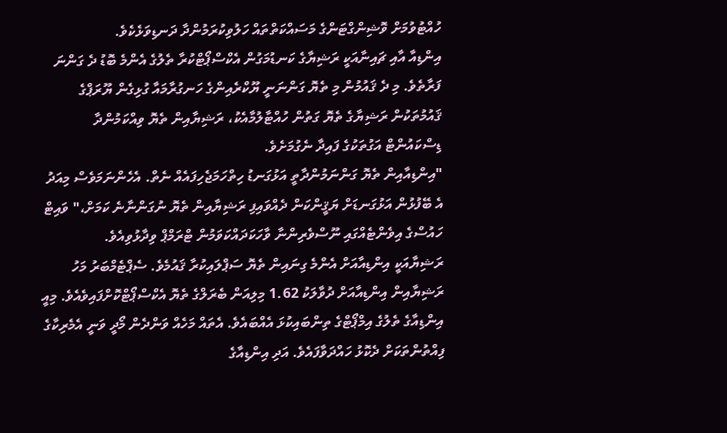ހުއްޓުވުމަށް ވޮޝިންގްޓަންގެ މަސައްކަތްތައް ހަލުވިކުރަމުންދާ ދަނޑިވަޅެކެވެ.
އިންޑިއާ އާއި ޗައިނާއަކީ ރަޝިޔާގެ ކަނޑުމަގުން އެކްސްޕޯޓްކުރާ ތެލުގެ އެންމެ ބޮޑު ދެ ގަންނަ ފަރާތެވެ. މި ދެ ޤައުމުން މި ތެޔޮ ގަންނަނީ ޔޫކްރެއިންގެ ހަނގުރާމައާ ގުޅިގެން ޔޫރަޕްގެ ޤައުމުތަކުން ރަޝިޔާގެ ތެޔޮ ގަތުން ހުއްޓާލުމާއެކު، ރަޝިޔާއިން ތެޔޮ ވިއްކަމުންދާ ޑިސްކައުންޓް އަގުތަކުގެ ފައިދާ ނެގުމަށެވެ.
"އިންޑިއާއިން ތެޔޮ ގަންނަމުންދާތީ އަޅުގަނޑު ހިތްހަމަޖެހިފައެއް ނެތް. އެހެންނަމަވެސް މިއަދު އެ ބޭފުޅުން އަޅުގަނޑަށް ޔަޤީންކަން ދެއްވައިފި ރަޝިޔާއިން ތެޔޮ ނުގަންނާނެ ކަމަށް،" ވައިޓް ހައުސްގެ އިވެންޓެއްގައި ނޫސްވެރިންނާ ވާހަކަދައްކަވަމުން ޓްރަމްޕް ވިދާޅުވިއެވެ.
ރަޝިޔާއަކީ އިންޑިއާއަށް އެންމެ ގިނައިން ތެޔޮ ސަޕްލައިކުރާ ޤައުމެވެ. ސެޕްޓެމްބަރު މަހު ރަޝިޔާއިން އިންޑިއާއަށް ދުވާލަކު 1.62 މިލިއަން ބެރަލްގެ ތެޔޮ އެކްސްޕޯޓްކޮށްފައިވެއެވެ. މިއީ އިންޑިއާގެ ތެލުގެ އިމްޕޯޓްގެ ތިންބައިކުޅަ އެއްބައެވެ. އެތައް މަހެއް ވަންދެން މޯދީ ވަނީ އެމެރިކާގެ ފިއްތުންތަކަށް ދެކޮޅު ހައްދަވާފައެވެ. އަދި އިންޑިއާގެ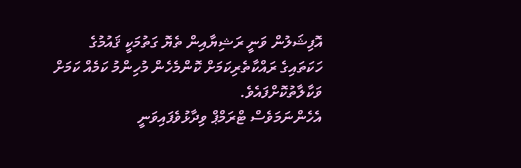އޮފިޝަލުން ވަނީ ރަޝިޔާއިން ތެޔޮ ގަތުމަކީ ޤައުމުގެ ހަކަތައިގެ ރައްކާތެރިކަމަށް ކޮންމެހެން މުހިންމު ކަމެއް ކަމަށް ވަކާލާތުކޮށްފައެވެ.
އެހެންނަމަވެސް ޓްރަމްޕް ވިދާޅުވެފައިވަނީ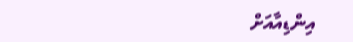އިންޑިއާއަށް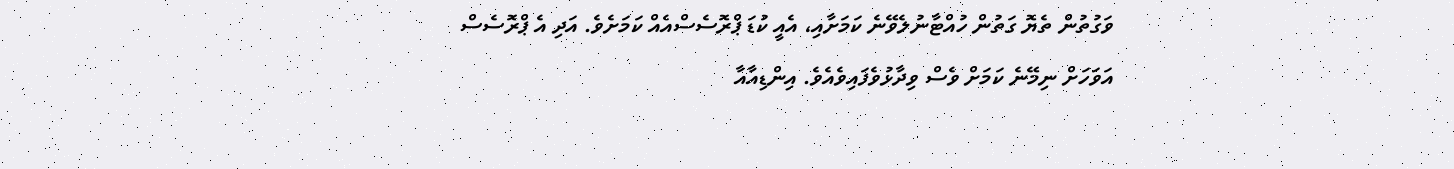ވަގުތުން ތެޔޮ ގަތުން ހުއްޓާނުލެވޭނެ ކަމަށާއި، އެއީ ކުޑަ ޕްރޮސެސްއެއް ކަމަށެވެ. އަދި އެ ޕްރޮސެސް އަވަހަށް ނިމޭނެ ކަމަށް ވެސް ވިދާޅުވެފައިވެއެވެ. އިންޑިއާއާ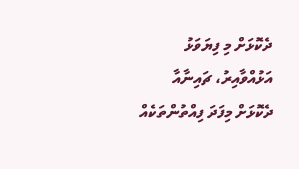ދެކޮޅަށް މި ފިޔަވަޅު އަޅުއްވާއިރު، ޗައިނާއާ ދެކޮޅަށް މިފަދަ ފިއްތުންތަކެއް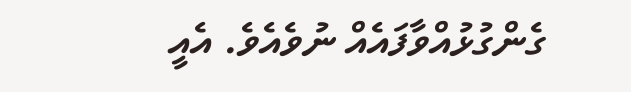ގެންގުޅުއްވާފައެއް ނުވެއެވެ. އެއީ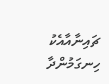ޗައިނާއާއެކު ހިނގަމުންދާ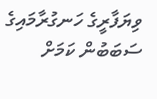ވިޔަފާރީގެ ހަނގުރާމައިގެ ސަބަބުން ކަމަށް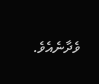ވެދާނެއެވެ.